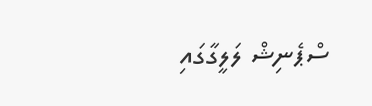ސްޕެނިޝް ލަލީގާގައި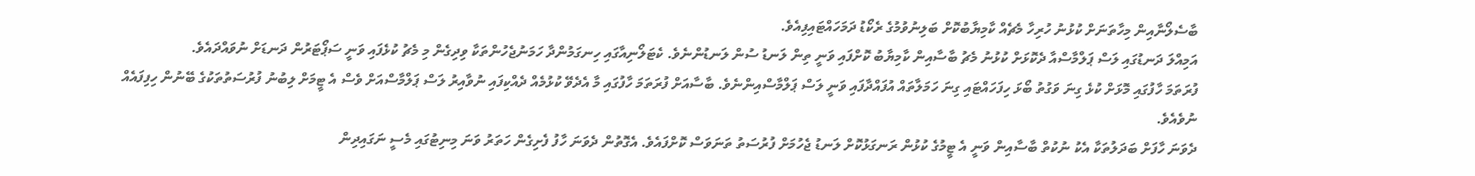ބާސެލޯނާއިން މިހާތަނަށް ކުޅުނު ހުރިހާ މެޗެއް ކާމިޔާބުކޮށް ބަލިނުވުމުގެ ރެކޯޑު ދަމަހައްޓައިފިއެވެ.
އަމިއްލަ ދަނޑުގައި ލަސް ޕަލްމާސްއާ ދެކޮޅަށް ކުޅުނު މެޗު ބާސާއިން ކާމިޔާބު ކޮށްފައި ވަނީ ތިން ލަނޑު ސުން ލަނޑުންނެވެ. ކެޓަލޯނިއާގައި ހިނގަމުންދާ ހަމަނުޖެހުންތަކާ ވިދިގެން މި މެޗު ކުޅެފައި ވަނީ ސަޕޯޓަރުން ދަނޑަށް ނުވައްދައެވެ.
ފުރަތަމަ ހާފުގައި މޮޅަށް ކުޅެ ގިނަ ވަގުތު ބޯޅަ ހިފަހައްޓައި ގިނަ ހަމަލާތައް އުފައްދާފައި ވަނީ ލަސް ޕަލްމާސްއިންނެވެ. ބާސާއަށް ފުރަތަމަ ހާފުގައި މާ އެދެވޭ ކުޅުމެއް ދެއްކިފައި ނުވާއިރު ލަސް ޕަލްމާސްއަށް ވެސް އެ ޓީމަށް ލިބުނު ފުރުސަތުތަކުގެ ބޭނުން ހިފިފައެއް ނުވެއެވެ.
ދެވަނަ ހާފަށް ބަދަލުތަކާ އެކު ނުކުތް ބާސާއިން ވަނީ އެ ޓީމުގެ ކުޅުން ރަނގަޅުކޮށް ލަނޑު ޖެހުމަށް ފުރުސަތު ތަނަވަސް ކޮށްފައެވެ. އެގޮތުން ދެވަނަ ހާފު ފެށިގެން ހަތަރު ވަނަ މިނިޓުގައި މެސީ ނަގައިދިން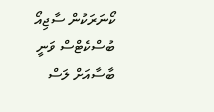ކޯނަރަކުން ސާޖިއޯ ބުސްކެޓްސް ވަނީ ބާސާއަށް ލަސް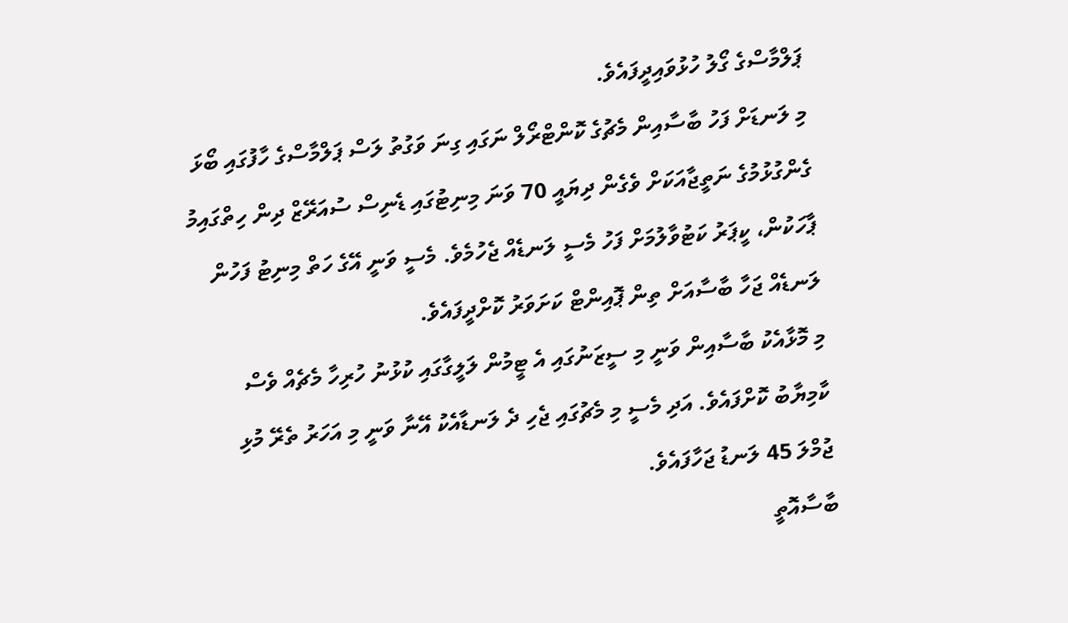ޕަލްމާސްގެ ގޯލު ހުޅުވައިދީފައެވެ.
މި ލަނޑަށް ފަހު ބާސާއިން މެޗުގެ ކޮންޓްރޯލް ނަގައި ގިނަ ވަގުތު ލަސް ޕަލްމާސްގެ ހާފުގައި ބޯޅަ ގެންގުޅުމުގެ ނަތީޖާއަކަށް ވެގެން ދިޔައީ 70 ވަނަ މިނިޓުގައި ޑެނިސް ސުއަރޭޒް ދިން ހިތްގައިމު ޕާހަކުން، ކީޕަރު ކަޓުވާލުމަށް ފަހު މެސީ ލަނޑެއް ޖެހުމެވެ. މެސީ ވަނީ އޭގެ ހަތް މިނިޓު ފަހުން ލަނޑެއް ޖަހާ ބާސާއަށް ތިން ޕޮއިންޓް ކަށަވަރު ކޮށްދީފައެވެ.
މި މޮޅާއެކު ބާސާއިން ވަނީ މި ސީޒަނުގައި އެ ޓީމުން ލަލީގާގައި ކުޅުނު ހުރިހާ މެޗެއް ވެސް ކާމިޔާބު ކޮށްފައެވެ. އަދި މެސީ މި މެޗުގައި ޖެހި ދެ ލަނޑާއެކު އޭނާ ވަނީ މި އަހަރު ތެރޭ މުޅި ޖުމްލަ 45 ލަނޑު ޖަހާފައެވެ.
ބާސާއޮތީ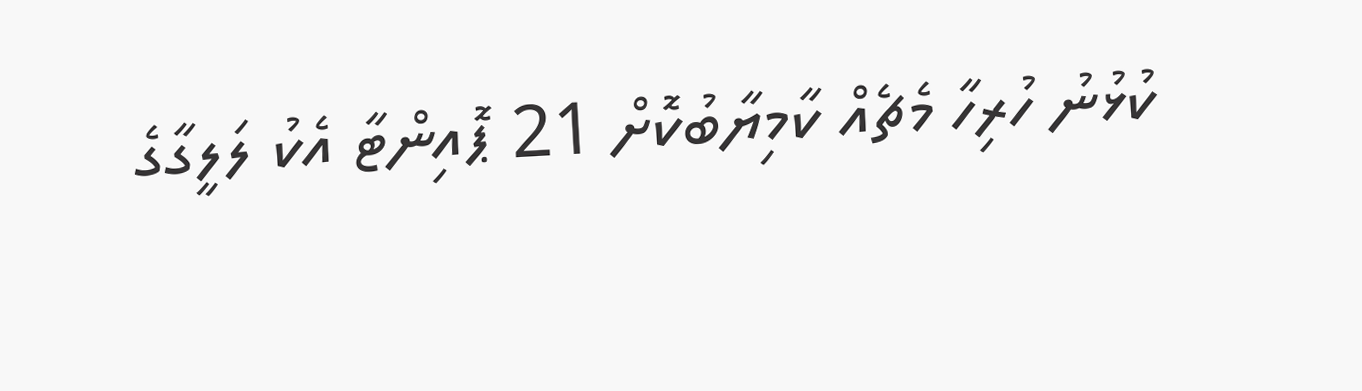ކުޅުނު ހުރިހާ މެޗެއް ކާމިޔާބުކޮށް 21 ޕޮއިންޓާ އެކު ލަލީގާގެ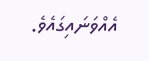އެއްވަނައިގައެވެ.